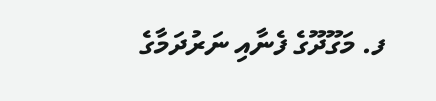ފ. މަގޫދޫގެ ފެނާއި ނަރުދަމާގެ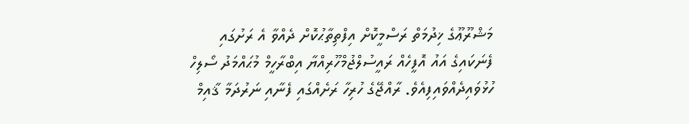މަޝްރޫޢޫގެ ޚިދުމަތް ރަސްމީކޮށް އިފްތިތާޙުކޮށް ދެއްވާ އެ ރަށުގައި ފެނަކައިގެ އައު އޮފީހެއް ރައީސުލްޖުމްހޫރިއްޔާ އިބްރާހީމް މުޙައްމަދު ސޯލިހް ހުޅުވައިދެއްވައިފިއެވެ. ރާއްޖޭގެ ހުރިހާ ރަށެއްގައި ފެނާއި ނަރުދަމާ ޤާއިމް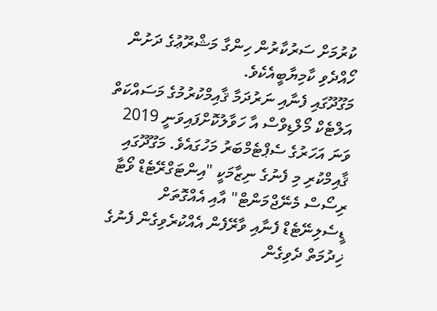ކުރުމަށް ސަރުކާރުން ހިންގާ މަޝްރޫޢުގެ ދަށުން ހޯއްދެވި ކާމިޔާބީއެކެވެ.
މަގޫދޫގައި ފެނާއި ނަރުދަމާ ޤާއިމްކުރުމުގެ މަސައްކަތް އަލްޓެކް މޯލްޑިވްސް އާ ހަވާލުކޮށްފައިވަނީ 2019 ވަނަ އަހަރުގެ ސެޕްޓެމްބަރު މަހުގައެވެ. މަގޫދޫގައި ޤާއިމްކުރި މި ފެނުގެ ނިޒާމަކީ "އިންޓަގްރޭޓެޑް ވޯޓާ ރިސޯސް މެނޭޖްމަންޓް" އާއި އެއްގޮތަށް ޑީސެލިނޭޓެޑް ފެނާއި ވާރޭފެން އެއްކުރެވިގެން ފެނުގެ ޚިދުމަތް ދެވިގެން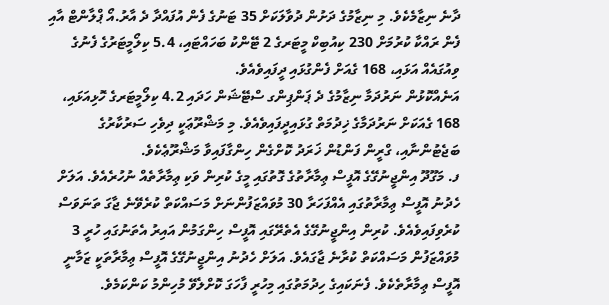ދާނެ ނިޒާމެކެވެ. މި ނިޒާމުގެ ދަށުން ދުވާލަކަށް 35 ޓަނުގެ ފެން އުފައްދާ ދެ އާރު.އޯ ޕްލާންޓް އާއި ފެން ރައްކާ ކުރުމަށް 230 ކިއުބިކް މީޓަރގެ 2 ޓޭންކު ބަހައްޓައި، 5.4 ކިލޯމީޓަރުގެ ފެނުގެ ވިއުގައެއް އަޅައި، 168 ގެއަށް ފެންގުޅައި ދީފައިވެއެވެ.
އަނެއްކޮޅުން ނަރުދަމާ ނިޒާމުގެ ދެ ޕަންޕިންގ ސްޓޭޝަން ހަދައި 4.2 ކިލޯމީޓަރގެ ހޮޅިއަޅައި، 168 ގެއަކަށް ނަރުދަމާގެ ޚިދުމަތް ގުޅައިދީފައިވެއެވެ. މި މަޝްރޫޢަކީ ދިވެހި ސަރުކާރުގެ ބަޖެޓުންނާއި، ގްރީން ފަންޑުން ޚަރަދު ކޮށްގެން ހިންގާފައިވާ މަޝްރޫޢެކެވެ.
ފ. މަގޫދޫ އިންޖީނުގޭގެ އޮފީސް ޢިމާރާތުގެ ގޮތުގައި މީގެ ކުރިން ވަކި ޢިމާރާތެއް ނުހުރެއެވެ. އަލަށް ހެދުނު އޮފީސް ޢިމާރާތުގައި އެއްފަހަރާ 30 މުވައްޒަފުންނަށް މަސައްކަތް ކުރެވޭނެ ޖާގަ ތަނަވަސް ކުރެވިފައިވެއެވެ. ކުރިން އިންޖީނުގޭގެ އެތެރޭގައި އޮފީސް ހިންގަމުން އައިރު އެތަނުގައި ހުރީ 3 މުވައްޒަފުން މަސައްކަތް ކުރާނެ ޖާގައެވެ. އަލަށް ހެދުނު އިންޖީނުގޭގެ އޮފީސް ޢިމާރާތަކީ ޒަމާނީ އޮފީސް ޢިމާރާތެކެވެ. ފެނަކައިގެ ހިދުމަތުގައި މިހުރީ ފާހަގަ ކޮށްލެވޭ މުހިންމު ކަންކަމެވެ.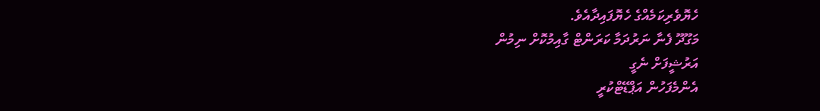ހެޔޮވެރިކަމެއްގެ ހެޔޮފައިދާއެވެ.
މަގޫދޫ ފެނާ ނަރުދަމާ ކަރަންޓް ގާއިމުކޮށް ނިމުން
އަރުޝީފަށް ނެގީ
އެންމެފަހުން އަޕްޑޭޓްކުރީ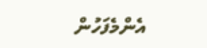އެންމެފަހުން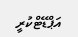އަޕްޑޭޓްކުރީ